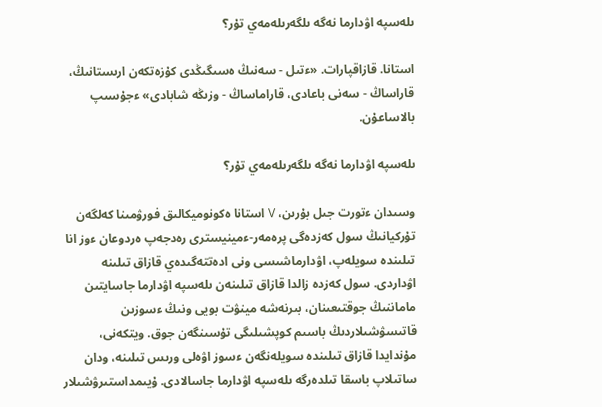ىلەسپە اۋدارما نەگە ىلگەرىلەمەي تۇر؟

استانا. قازاقپارات. «ءتىل - سەنىڭ ەسىگىڭدى كۇزەتكەن ارىستانىڭ، قاراساڭ - سەنى باعادى، قاراماساڭ - وزىڭە شابادى» ءجۇسىپ بالاساعۇن.

ىلەسپە اۋدارما نەگە ىلگەرىلەمەي تۇر؟

وسىدان ءتورت جىل بۇرىن، V استانا ەكونوميكالىق فورۋمىنا كەلگەن تۇركيانىڭ سول كەزدەگى پرەمەر-ءمينيسترى رەدجەپ ەردوعان ءوز انا تىلىندە سويلەپ، اۋدارماشىسى ونى ادەتتەگىدەي قازاق تىلىنە اۋداردى. سول كەزدە زالدا قازاق تىلىنەن ىلەسپە اۋدارما جاسايتىن ماماننىڭ جوقتىعىنان، بىرنەشە مينۋت بويى ونىڭ ءسوزىن قاتىسۋشىلاردىڭ باسىم كوپشىلىگى تۇسىنگەن جوق. ويتكەنى، مۇندايدا قازاق تىلىندە سويلەنگەن ءسوز اۋەلى ورىس تىلىنە، ودان ساتىلاپ باسقا تىلدەرگە ىلەسپە اۋدارما جاسالادى. ۇيىمداستىرۋشىلار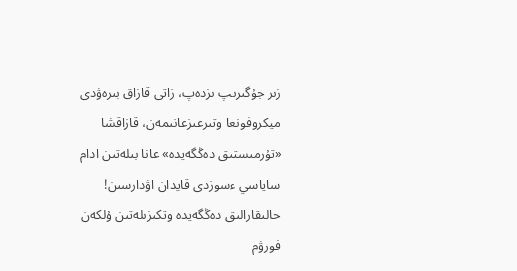زىر جۇگىرىپ ىزدەپ، زاتى قازاق بىرەۋدى ميكروفونعا وتىرعىزعانىمەن، قازاقشا «تۇرمىستىق دەڭگەيدە» عانا بىلەتىن ادام ساياسي ءسوزدى قايدان اۋدارسىن! حالىقارالىق دەڭگەيدە وتكىزىلەتىن ۇلكەن فورۋم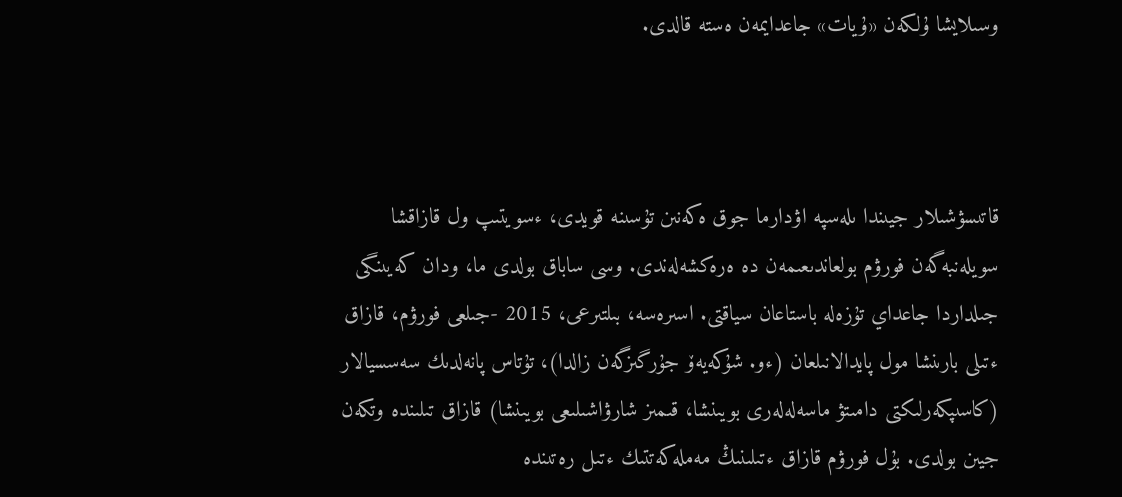وسىلايشا ۇلكەن «ۇيات» جاعدايمەن ەستە قالدى.



قاتىسۋشىلار جيىندا ىلەسپە اۋدارما جوق ەكەنىن تۇسىنە قويدى، ءسويتىپ ول قازاقشا سويلەنبەگەن فورۋم بولعاندىعىمەن دە ەرەكشەلەندى. وسى ساباق بولدى ما، ودان كەيىنگى جىلداردا جاعداي تۇزەلە باستاعان سياقتى. اسىرەسە، بىلتىرعى، 2015 -جىلعى فورۋم، قازاق ءتىلى بارىنشا مول پايدالانىلعان (ءو. شۇكەيەۆ جۇرگىزگەن زالدا)، تۇتاس پانەلدىك سەسسيالار (كاسىپكەرلىكتى دامىتۋ ماسەلەلەرى بويىنشا، قىمىز شارۋاشىلىعى بويىنشا) قازاق تىلىندە وتكەن جيىن بولدى. بۇل فورۋم قازاق ءتىلىنىڭ مەملەكەتتىك ءتىل رەتىندە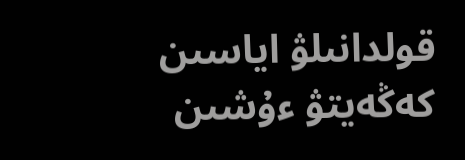قولدانىلۋ اياسىن كەڭەيتۋ ءۇشىن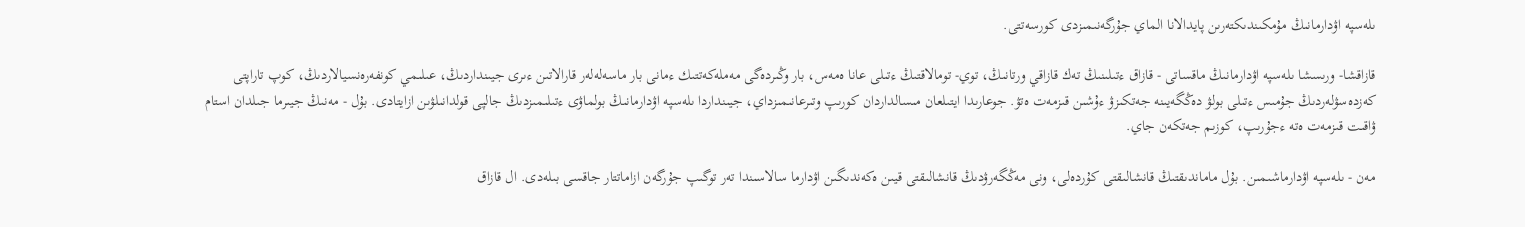ىلەسپە اۋدارمانىڭ مۇمكىندىكتەرىن پايدالانا الماي جۇرگەنىمىزدى كورسەتتى.

قازاقشا- ورىسشا ىلەسپە اۋدارمانىڭ ماقساتى - قازاق ءتىلىنىڭ تەك قازاقي ورتانىڭ، توي- تومالاقتىڭ ءتىلى عانا ەمەس، بار وڭىردەگى مەملەكەتتىك ءمانى بار ماسەلەلەر قارالاتىن ءىرى جيىنداردىڭ، عىلىمي كونفەرەنسيالاردىڭ، كوپ تاراپتى كەزدەسۋلەردىڭ جۇمىس ءتىلى بولۋ دەڭگەيىنە جەتكىزۋ ءۇشىن قىزمەت ەتۋ. جوعارىدا ايتىلعان مىسالداردان كورىپ وتىرعانىمىزداي، جيىنداردا ىلەسپە اۋدارمانىڭ بولماۋى ءتىلىمىزدىڭ جالپى قولدانىلۋىن ازايتادى. بۇل - مەنىڭ جيىرما جىلدان استام ۋاقىت قىزمەت ەتە ءجۇرىپ، كوزىم جەتكەن جاي.

مەن - ىلەسپە اۋدارماشىمىن. بۇل ماماندىقتىڭ قانشالىقتى كۇردەلى، ونى مەڭگەرۋدىڭ قانشالىقتى قيىن ەكەندىگىن اۋدارما سالاسىندا تەر توگىپ جۇرگەن ازاماتتار جاقسى بىلەدى. ال قازاق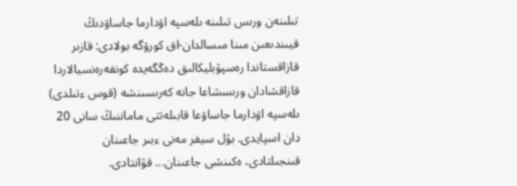تىلىنەن ورىس تىلىنە ىلەسپە اۋدارما جاساۋدىڭ قيىندىعىن مىنا مىسالدان-اق كورۋگە بولادى: قازىر قازاقستاندا رەسپۋبليكالىق دەڭگەيدە كونفەرەنسيالاردا قازاقشادان ورىسشاعا جانە كەرىسىنشە (قوس ءتىلدى) ىلەسپە اۋدارما جاساۋعا قابىلەتتى ماماننىڭ سانى 20 دان اسپايدى. بۇل سيفر مەنى ءبىر جاعىنان قىنجىلتادى، ەكىنشى جاعىنان... قۋانتادى.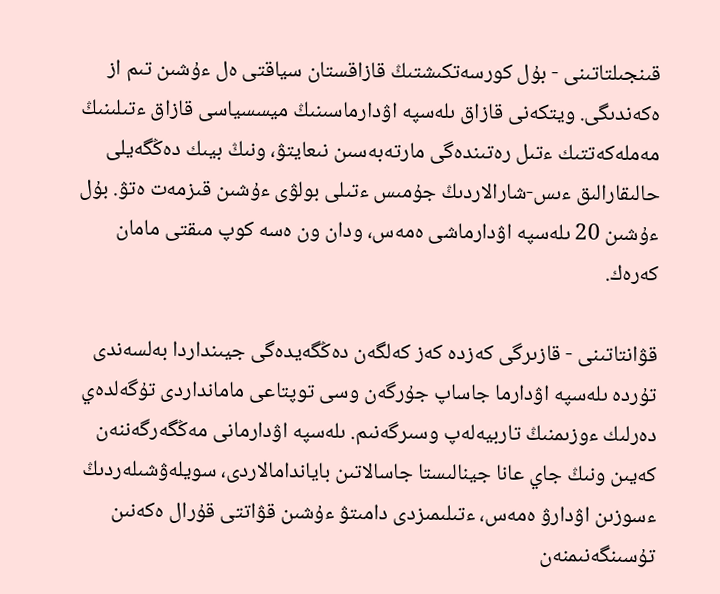قىنجىلتاتىنى - بۇل كورسەتكىشتىڭ قازاقستان سياقتى ەل ءۇشىن تىم از ەكەندىگى. ويتكەنى قازاق ىلەسپە اۋدارماسىنىڭ ميسسياسى قازاق ءتىلىنىڭ مەملەكەتتىك ءتىل رەتىندەگى مارتەبەسىن نىعايتۋ، ونىڭ بيىك دەڭگەيلى حالىقارالىق ءىس-شارالاردىڭ جۇمىس ءتىلى بولۋى ءۇشىن قىزمەت ەتۋ. بۇل ءۇشىن 20 ىلەسپە اۋدارماشى ەمەس، ودان ون ەسە كوپ مىقتى مامان كەرەك.

قۋانتاتىنى - قازىرگى كەزدە كەز كەلگەن دەڭگەيدەگى جيىنداردا بەلسەندى تۇردە ىلەسپە اۋدارما جاساپ جۇرگەن وسى توپتاعى مامانداردى تۇگەلدەي دەرلىك ءوزىمنىڭ تاربيەلەپ وسىرگەنىم. ىلەسپە اۋدارمانى مەڭگەرگەننەن كەيىن ونىڭ جاي عانا جينالىستا جاسالاتىن باياندامالاردى، سويلەۋشىلەردىڭ ءسوزىن اۋدارۋ ەمەس، ءتىلىمىزدى دامىتۋ ءۇشىن قۋاتتى قۇرال ەكەنىن تۇسىنگەنىمنەن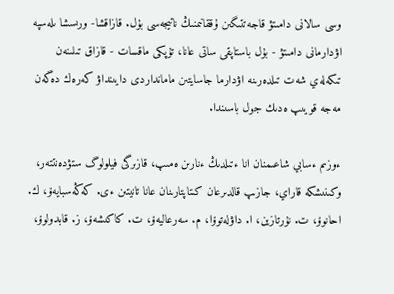وسى سالانى دامىتۋ قاجەتتىگىن ۇققانىمنىڭ ناتيجەسى بۇل. قازاقشا- ورىسشا ىلەسپە اۋدارمانى دامىتۋ - بۇل باستاپقى ساتى عانا، تۇپكى ماقسات - قازاق تىلىنەن تىكەلەي شەت تىلدەرىنە اۋدارما جاسايتىن مامانداردى دايىنداۋ كەرەك دەگەن مەجە قويىپ ەدىك جول باسىندا.

ءوزىم ءسابي شاعىمنان انا ءتىلدىڭ ءنارىن ەمىپ، قازىرگى فيلولوگ ستۋدەنتتەر، وكىنىشكە قاراي، جازىپ قالدىرعان كىتاپتارىنان عانا تانيتىن ءى. كەڭەسبايەۆ، ك. احانوۆ، ت. نۇرتازين، ا. داۋلەتوۆا، م. سەرعاليەۆ، ت. كاكىشەۆ، ز. قابدولوۆ،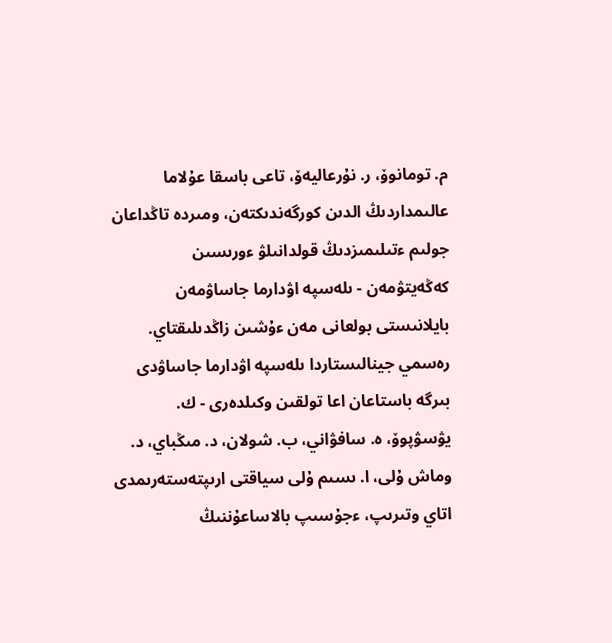م. تومانوۆ، ر. نۇرعاليەۆ، تاعى باسقا عۇلاما عالىمداردىڭ الدىن كورگەندىكتەن، ومىردە تاڭداعان جولىم ءتىلىمىزدىڭ قولدانىلۋ ءورىسىن كەڭەيتۋمەن - ىلەسپە اۋدارما جاساۋمەن بايلانىستى بولعانى مەن ءۇشىن زاڭدىلىقتاي. رەسمي جينالىستاردا ىلەسپە اۋدارما جاساۋدى بىرگە باستاعان اعا تولقىن وكىلدەرى - ك. يۋسۋپوۆ، ە. سافۋاني، ب. شولان، د. مىڭباي، د. وماش ۇلى، ا. ىسىم ۇلى سياقتى ارىپتەستەرىمدى اتاي وتىرىپ، ءجۇسىپ بالاساعۇننىڭ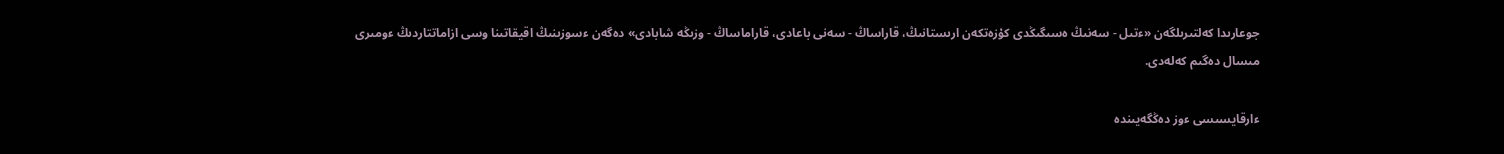جوعارىدا كەلتىرىلگەن «ءتىل - سەنىڭ ەسىگىڭدى كۇزەتكەن ارىستانىڭ، قاراساڭ - سەنى باعادى، قاراماساڭ - وزىڭە شابادى» دەگەن ءسوزىنىڭ اقيقاتىنا وسى ازاماتتاردىڭ ءومىرى مىسال دەگىم كەلەدى.

ءارقايسىسى ءوز دەڭگەيىندە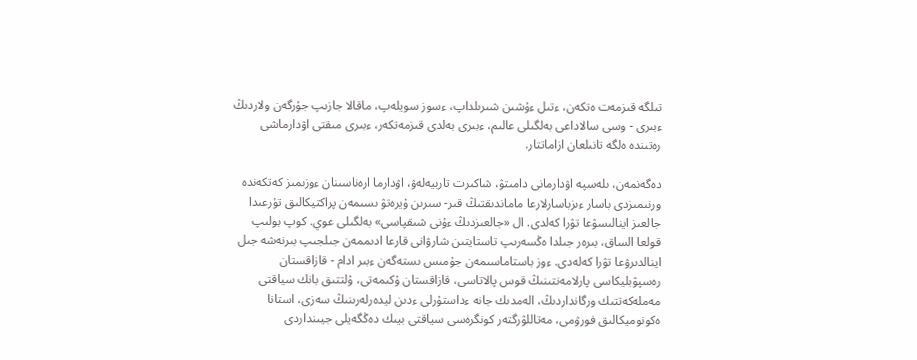تىلگە قىزمەت ەتكەن، ءتىل ءۇشىن شىرىلداپ، ءسوز سويلەپ، ماقالا جازىپ جۇرگەن ولاردىڭ ءبىرى - وسى سالاداعى بەلگىلى عالىم، ءبىرى بەلدى قىزمەتكەر، ءبىرى مىقتى اۋدارماشى رەتىندە ەلگە تانىلعان ازاماتتار.

دەگەنمەن، ىلەسپە اۋدارمانى دامىتۋ، شاكىرت تاربيەلەۋ، اۋدارما ارەناسىنان ءوزىمىز كەتكەندە ورنىمىزدى باسار ءىزباسارلارعا ماماندىقتىڭ قىر- سىرىن ۇيرەتۋ ىسىمەن پراكتيكالىق تۇرعىدا جالعىز اينالىسۋعا تۋرا كەلدى. ال «جالعىزدىڭ ءۇنى شىقپاسى» بەلگىلى عوي. كوپ بولىپ قولعا الساق، بىرەر جىلدا ەڭسەرىپ تاستايتىن شارۋانى قارعا ادىممەن جىلجىپ بىرنەشە جىل اينالدىرۋعا تۋرا كەلەدى. ءوز باستاماسىمەن جۇمىس ىستەگەن ءبىر ادام - قازاقستان رەسپۋبليكاسى پارلامەنتىنىڭ قوس پالاتاسى، قازاقستان ۇكىمەتى، ۇلتتىق بانك سياقتى مەملەكەتتىك ورگانداردىڭ، الەمدىك جانە ءداستۇرلى ءدىن ليدەرلەرىنىڭ سەزى، استانا ەكونوميكالىق فورۋمى، مەتاللۋرگتەر كونگرەسى سياقتى بيىك دەڭگەيلى جيىنداردى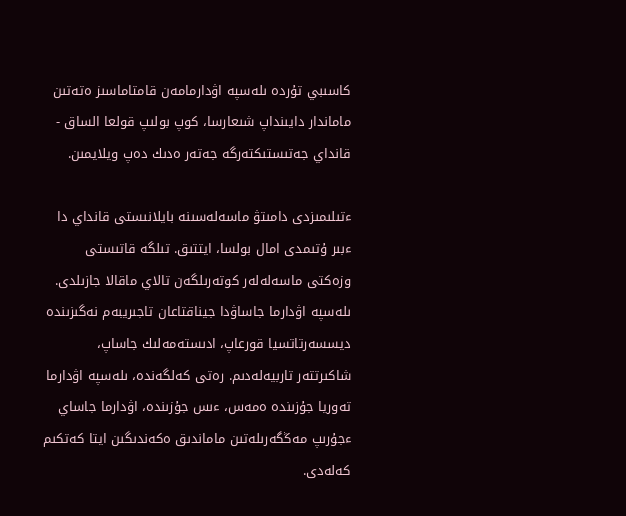كاسىبي تۇردە ىلەسپە اۋدارمامەن قامتاماسىز ەتەتىن ماماندار دايىنداپ شىعارسا، كوپ بولىپ قولعا الساق - قانداي جەتىستىكتەرگە جەتەر ەدىك دەپ ويلايمىن.

ءتىلىمىزدى دامىتۋ ماسەلەسىنە بايلانىستى قانداي دا ءبىر ۇتىمدى امال بولسا، ايتتىق. تىلگە قاتىستى وزەكتى ماسەلەلەر كوتەرىلگەن تالاي ماقالا جازىلدى. ىلەسپە اۋدارما جاساۋدا جيناقتاعان تاجىريبەم نەگىزىندە ديسسەرتاتسيا قورعاپ، ادىستەمەلىك جاساپ، شاكىرتتەر تاربيەلەدىم. رەتى كەلگەندە، ىلەسپە اۋدارما تەوريا جۇزىندە ەمەس، ءىس جۇزىندە، اۋدارما جاساي ءجۇرىپ مەڭگەرىلەتىن ماماندىق ەكەندىگىن ايتا كەتكىم كەلەدى.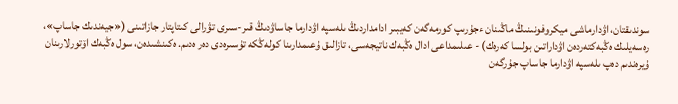سوندىقتان، اۋدارماشى ميكروفونىنىڭ ماڭىنان ءجۇرىپ كورمەگەن كەيبىر ادامداردىڭ ىلەسپە اۋدارما جاساۋدىڭ قىر-سىرى تۋرالى كىتاپتار جازاتىنى («جيەندىك جاساپ»، رەسەيلىك ەڭبەكتەردەن اۋداراتىن بولسا كەرەك) - عىلىمداعى ادال ەڭبەك ناتيجەسى، تازالىق ۇعىمدارىنا كولەڭكە تۇسىرەدى دەر ەدىم. ەكىنشىدەن، سول ەڭبەك اۆتورلارىنان ۇيرەندىم دەپ ىلەسپە اۋدارما جاساپ جۇرگەن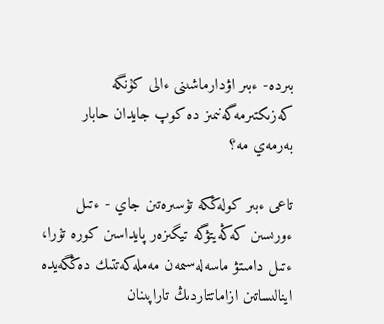بىردە- ءبىر اۋدارماشىنى ءالى كۇنگە كەزىكتىرمەگەنىمىز دە كوپ جايدان حابار بەرمەي مە؟

تاعى ءبىر كولەڭكە تۇسىرەتىن جاي - ءتىل ءورىسىن كەڭەيتۋگە تيگىزەر پايداسىن كورە تۇرا، ءتىل دامىتۋ ماسەلەسىمەن مەملەكەتتىك دەڭگەيدە اينالىساتىن ازاماتتاردىڭ تاراپىنان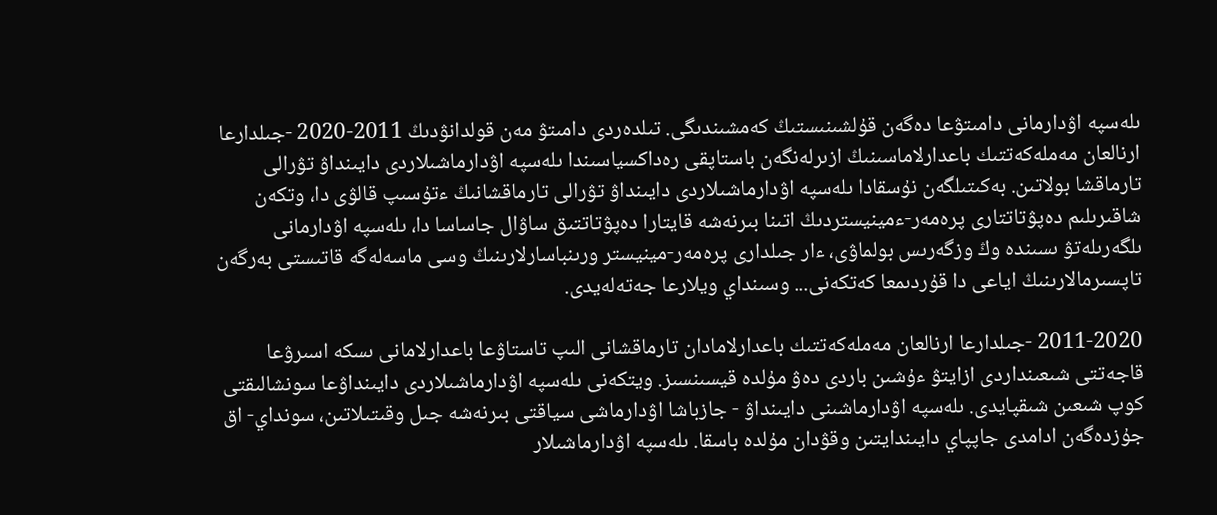ىلەسپە اۋدارمانى دامىتۋعا دەگەن قۇلشىنىستىڭ كەمشىندىگى. تىلدەردى دامىتۋ مەن قولدانۋدىڭ 2011-2020 -جىلدارعا ارنالعان مەملەكەتتىك باعدارلاماسىنىڭ ازىرلەنگەن باستاپقى رەداكسياسىندا ىلەسپە اۋدارماشىلاردى دايىنداۋ تۋرالى تارماقشا بولاتىن. بەكىتىلگەن نۇسقادا ىلەسپە اۋدارماشىلاردى دايىنداۋ تۋرالى تارماقشانىڭ ءتۇسىپ قالۋى دا، وتكەن شاقىرىلىم دەپۋتاتتارى پرەمەر-ءمينيستردىڭ اتىنا بىرنەشە قايتارا دەپۋتاتتىق ساۋال جاساسا دا، ىلەسپە اۋدارمانى ىلگەرىلەتۋ ىسىندە وڭ وزگەرىس بولماۋى، ءار جىلدارى پرەمەر-مينيستر ورىنباسارلارىنىڭ وسى ماسەلەگە قاتىستى بەرگەن تاپسىرمالارىنىڭ اياعى دا قۇردىمعا كەتكەنى... وسىنداي ويلارعا جەتەلەيدى.

2011-2020 -جىلدارعا ارنالعان مەملەكەتتىك باعدارلامادان تارماقشانى الىپ تاستاۋعا باعدارلامانى ىسكە اسىرۋعا قاجەتتى شىعىنداردى ازايتۋ ءۇشىن باردى دەۋ مۇلدە قيسىنسىز. ويتكەنى ىلەسپە اۋدارماشىلاردى دايىنداۋعا سونشالىقتى كوپ شىعىن شىقپايدى. ىلەسپە اۋدارماشىنى دايىنداۋ - جازباشا اۋدارماشى سياقتى بىرنەشە جىل وقىتىلاتىن، سونداي- اق جۇزدەگەن ادامدى جاپپاي دايىندايتىن وقۋدان مۇلدە باسقا. ىلەسپە اۋدارماشىلار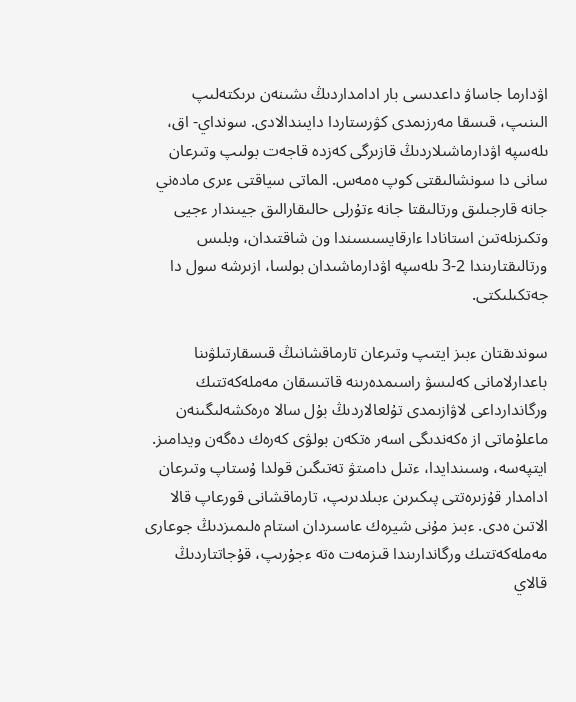اۋدارما جاساۋ داعدىسى بار ادامداردىڭ ىشىنەن ىرىكتەلىپ الىنىپ، قىسقا مەرزىمدى كۋرستاردا دايىندالادى. سونداي- اق، ىلەسپە اۋدارماشىلاردىڭ قازىرگى كەزدە قاجەت بولىپ وتىرعان سانى دا سونشالىقتى كوپ ەمەس. الماتى سياقتى ءىرى مادەني جانە قارجىلىق ورتالىقتا جانە ءتۇرلى حالىقارالىق جيىندار ءجيى وتكىزىلەتىن استانادا ءارقايسىسىندا ون شاقتىدان، وبلىس ورتالىقتارىندا 2-3 ىلەسپە اۋدارماشىدان بولسا، ازىرشە سول دا جەتكىلىكتى.

سوندىقتان ءبىز ايتىپ وتىرعان تارماقشانىڭ قىسقارتىلۋىنا باعدارلامانى كەلىسۋ راسىمدەرىنە قاتىسقان مەملەكەتتىك ورگاندارداعى لاۋازىمدى تۇلعالاردىڭ بۇل سالا ەرەكشەلىگىنەن ماعلۇماتى از ەكەندىگى اسەر ەتكەن بولۋى كەرەك دەگەن ويدامىز. ايتپەسە، وسىندايدا، ءتىل دامىتۋ تەتىگىن قولدا ۇستاپ وتىرعان ادامدار قۇزىرەتتى پىكىرىن ءبىلدىرىپ، تارماقشانى قورعاپ قالا الاتىن ەدى. ءبىز مۇنى شيرەك عاسىردان استام ەلىمىزدىڭ جوعارى مەملەكەتتىك ورگاندارىندا قىزمەت ەتە ءجۇرىپ، قۇجاتتاردىڭ قالاي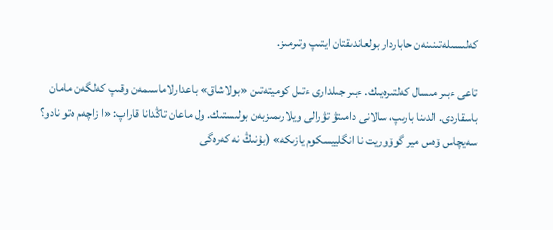كەلىسىلەتىنىنەن حاباردار بولعاندىقتان ايتىپ وتىرمىز.

تاعى ءبىر مىسال كەلتىرەيىك. ءبىر جىلدارى ءتىل كوميتەتىن «بولاشاق» باعدارلاماسىمەن وقىپ كەلگەن مامان باسقاردى. الدىنا بارىپ، سالانى دامىتۋ تۋرالى ويلارىمىزبەن بولىستىك. ول ماعان تاڭدانا قاراپ: «ا زاچەم ەتو نادو؟ سەيچاس ۆەس مير گوۆوريت نا انگلييسكوم يازىكە» (بۇنىڭ نە كەرەگى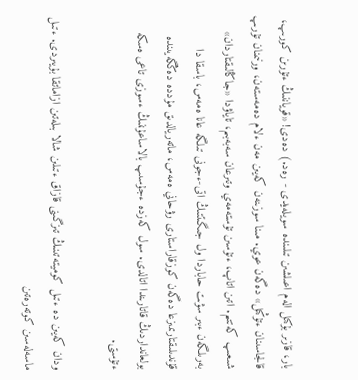بار، قازىر بۇكىل الەم اعىلشىن تىلىندە سويلەيدى - رەد.) دەدى! «قوياننىڭ ءتۇرىن كورىپ، قالجاسىنان ءتۇڭىل» دەگەن عوي. مىنا سوزىنەن كەيىن مەن ءلام دەمەستەن، ورنىمنان تۇرىپ شىعىپ كەتتىم. اتىن اتاپ، ءتۇسىن تۇستەمەي وتىرعان سەبەبىم، تاياۋدا «جاڭالىقتاردان» بەرىلگەن ءبىر سۋىت حاباردا ول جىگىتتىڭ اتى-ءجونى تىلگە عانا ەمەس، باسقا دا قۇندىلىقتارىمىزعا دەگەن كوزقاراستارى رۋحاني ەمەس، ماتەريالدىق مۇددە دەڭگەيىندە بولعانداردىڭ قاتارىندا اتالدى. سول كەزدە ءجۇسىپ بالاساعۇننىڭ ءسوزى تاعى ەسكە ءتۇستى.

ودان كەيىن دە ءتىل كوميتەتىنىڭ تىزگىنى قازاق ءتىلىن شالا بىلەتىن ازاماتقا بۇيىردى. ءتىل ماسەلەسىن كوتەرەتىن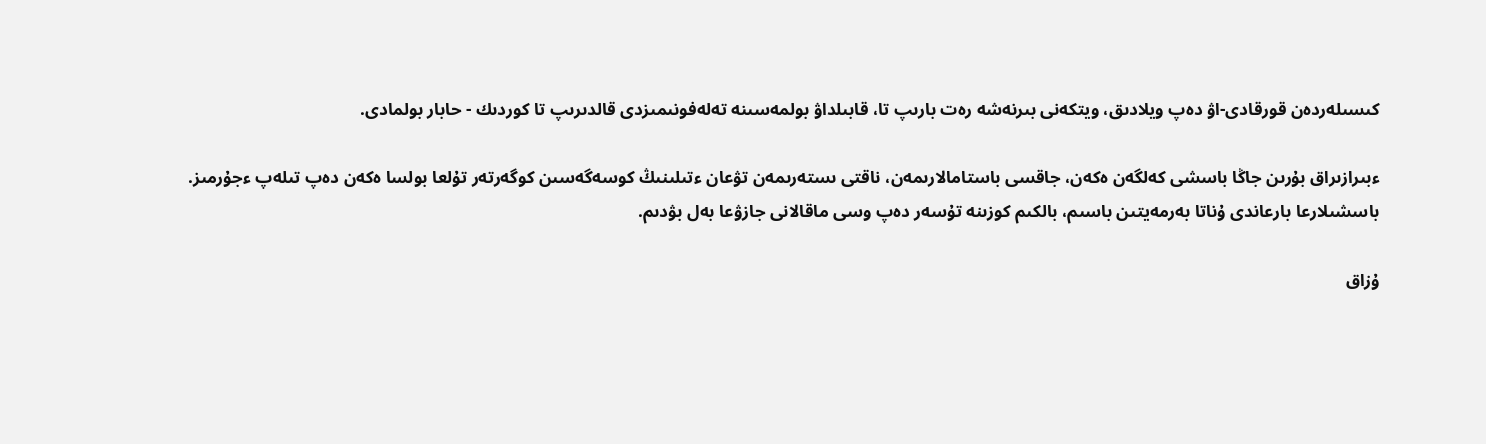كىسىلەردەن قورقادى-اۋ دەپ ويلادىق، ويتكەنى بىرنەشە رەت بارىپ تا، قابىلداۋ بولمەسىنە تەلەفونىمىزدى قالدىرىپ تا كوردىك - حابار بولمادى.

ءبىرازىراق بۇرىن جاڭا باسشى كەلگەن ەكەن، جاقسى باستامالارىمەن، ناقتى ىستەرىمەن تۋعان ءتىلىنىڭ كوسەگەسىن كوگەرتەر تۇلعا بولسا ەكەن دەپ تىلەپ ءجۇرمىز. باسشىلارعا بارعاندى ۇناتا بەرمەيتىن باسىم، بالكىم كوزىنە تۇسەر دەپ وسى ماقالانى جازۋعا بەل بۋدىم.

ۇزاق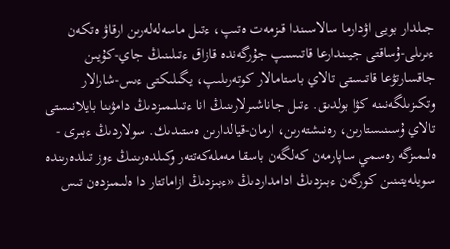جىلدار بويى اۋدارما سالاسىندا قىزمەت ەتىپ، ءتىل ماسەلەلەرىن ارقاۋ ەتكەن ءىرىلى-ۇساقتى جيىندارعا قاتىسىپ جۇرگەندە قازاق ءتىلىنىڭ جاي-كۇيىن جاقسارتۋعا قاتىستى تالاي باستامالار كوتەرىلىپ، يگىلىكتى ءىس-شارالار وتكىزىلگەنىنە كۋا بولدىق. ءتىل جاناشىرلارىنىڭ انا ءتىلىمىزدىڭ دامۋىنا بايلانىستى تالاي ۇسىنىستارىن، رەنىشتەرىن، ارمان-قيالدارىن ەستىدىك. سولاردىڭ ءبىرى - ەلىمىزگە رەسمي ساپارمەن كەلگەن باسقا مەملەكەتتەر وكىلدەرىنىڭ ءوز تىلدەرىندە سويلەيتىنىن كورگەن ءبىزدىڭ ادامداردىڭ «ءبىزدىڭ ازاماتتار دا ەلىمىزدەن تىس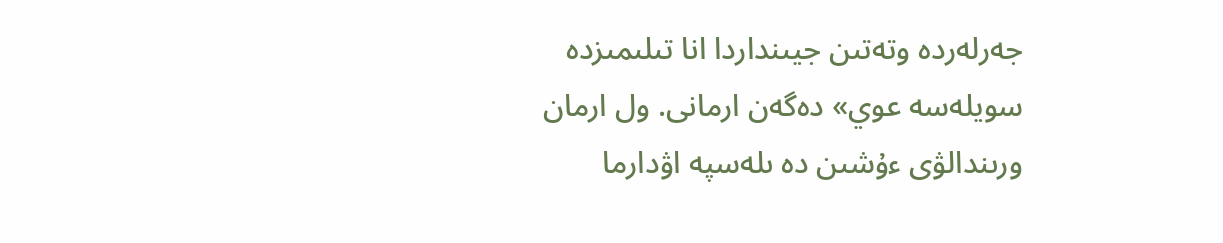جەرلەردە وتەتىن جيىنداردا انا تىلىمىزدە سويلەسە عوي» دەگەن ارمانى. ول ارمان ورىندالۋى ءۇشىن دە ىلەسپە اۋدارما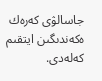جاسالۋى كەرەك ەكەندىگىن ايتقىم كەلەدى.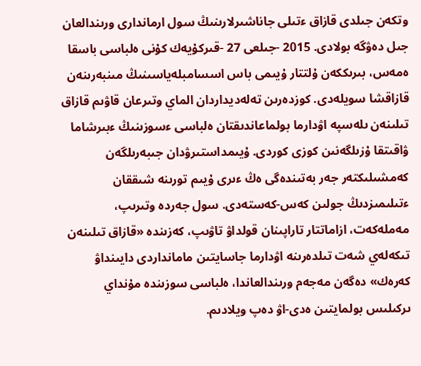وتكەن جىلدى قازاق ءتىلى جاناشىرلارىنىڭ سول ارماندارى ورىندالعان جىل دەۋگە بولادى. 2015 -جىلعى 27 -قىركۇيەك كۇنى ەلباسى باسقا ەمەس، بىرىككەن ۇلتتار ۇيىمى باس اسسامبلەياسىنىڭ مىنبەرىنەن قازاقشا سويلەدى. كوزدەرىن تەلەديداردان الماي وتىرعان قاۋىم قازاق تىلىنەن ىلەسپە اۋدارما بولماعاندىقتان ەلباسى ءسوزىنىڭ ءبىرشاما ۋاقىتقا ۇزىلگەنىن كوزى كوردى. ۇيىمداستىرۋدان جىبەرىلگەن كەمشىلىكتەر جەر بەتىندەگى ەڭ ءىرى ۇيىم تورىنە شىققان ءتىلىمىزدىڭ جولىن كەس-كەستەدى. سول جەردە وتىرىپ، مەملەكەت، ازاماتتار تاراپىنان قولداۋ تاۋىپ، كەزىندە «قازاق تىلىنەن تىكەلەي شەت تىلدەرىنە اۋدارما جاسايتىن مامانداردى دايىنداۋ كەرەك» دەگەن مەجەم ورىندالعاندا، ەلباسى سوزىندە مۇنداي ىركىلىس بولمايتىن ەدى-اۋ دەپ ويلادىم.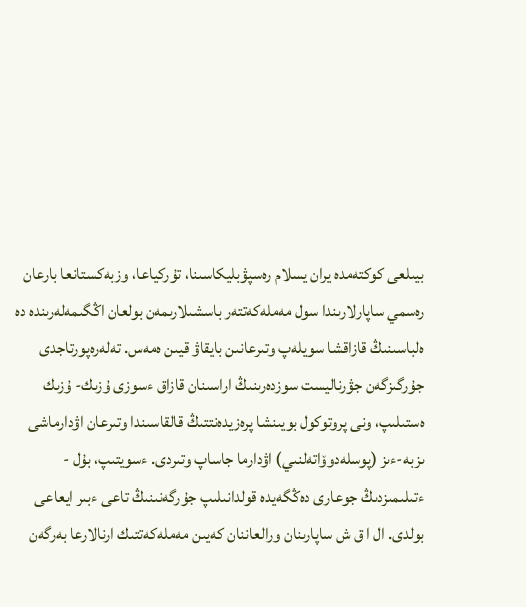بيىلعى كوكتەمدە يران يسلام رەسپۋبليكاسىنا، تۇركياعا، وزبەكستانعا بارعان رەسمي ساپارلارىندا سول مەملەكەتتەر باسشىلارىمەن بولعان اڭگىمەلەرىندە دە ەلباسىنىڭ قازاقشا سويلەپ وتىرعانىن بايقاۋ قيىن ەمەس. تەلەرەپورتاجدى جۇرگىزگەن جۋرناليست سوزدەرىنىڭ اراسىنان قازاق ءسوزى ۇزىك- ۇزىك ەستىلىپ، ونى پروتوكول بويىنشا پرەزيدەنتتىڭ قالقاسىندا وتىرعان اۋدارماشى ىزبە-ءىز (پوسلەدوۆاتەلنىي) اۋدارما جاساپ وتىردى. ءسويتىپ، بۇل - ءتىلىمىزدىڭ جوعارى دەڭگەيدە قولدانىلىپ جۇرگەنىنىڭ تاعى ءبىر ايعاعى بولدى. ال ا ق ش ساپارىنان ورالعاننان كەيىن مەملەكەتتىك ارنالارعا بەرگەن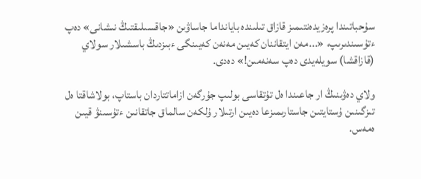سۇحباتىندا پرەزيدەنتىمىز قازاق تىلىندە بايانداما جاساۋىن «جاقسىلىقتىڭ نىشانى» دەپ ءتۇسىندىرىپ، «...مەن ايتقاننان كەيىن مەنەن كەيىنگى ءبىزدىڭ باسشىلار سولاي (قازاقشا) سويلەيدى دەپ سەنەمىن!» دەدى.

ولاي دەۋىنىڭ ار جاعىندا ەل تۇتقاسى بولىپ جۇرگەن ازاماتتاردان باستاپ، بولاشاقتا ەل تىزگىنىن ۇستايتىن جاستارىمىزعا دەيىن ارتىلار ۇلكەن سالماق جاتقانىن ءتۇسىنۋ قيىن ەمەس.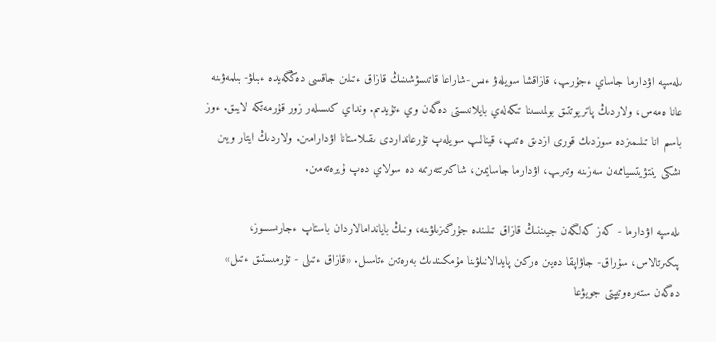ىلەسپە اۋدارما جاساي ءجۇرىپ، قازاقشا سويلەۋ ءىس-شاراعا قاتىسۋشىنىڭ قازاق ءتىلىن جاقسى دەڭگەيدە ءبىلۋ- بىلمەۋىنە عانا ەمەس، ولاردىڭ پاتريوتتىق بولمىسىنا تىكەلەي بايلانىستى دەگەن وي ءتۇيدىم. ونداي كىسىلەر زور قۇرمەتكە لايىق. ءوز باسىم انا تىلىمىزدە سوزدىك قورى ازدىق ەتىپ، قينالىپ سويلەپ تۇرعانداردى ىقىلاستانا اۋدارامىن. ولاردىڭ ايتار ويىن ىشكى ينتۋيتسياممەن سەزىنە وتىرىپ، اۋدارما جاسايمىن، شاكىرتتەرىمە دە سولاي دەپ ۇيرەتەمىن.

ىلەسپە اۋدارما - كەز كەلگەن جيىننىڭ قازاق تىلىندە جۇرگىزىلۋىنە، ونىڭ باياندامالاردان باستاپ ءجارىسسوز، پىكىرتالاس، سۇراق- جاۋاپقا دەيىن ەركىن پايدالانىلۋىنا مۇمكىندىك بەرەتىن ءتاسىل. «قازاق ءتىلى - تۇرمىستىق ءتىل» دەگەن ستەرەوتيپتى جويۋعا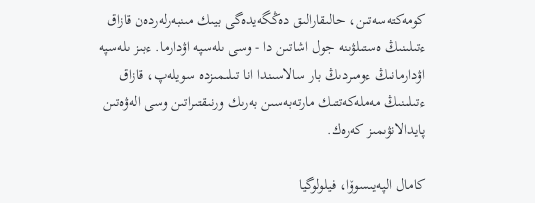كومەكتەسەتىن، حالىقارالىق دەڭگەيدەگى بيىك مىنبەرلەردەن قازاق ءتىلىنىڭ ەستىلۋىنە جول اشاتىن دا - وسى ىلەسپە اۋدارما. ءبىز ىلەسپە اۋدارمانىڭ ءومىردىڭ بار سالاسىندا انا تىلىمىزدە سويلەپ، قازاق ءتىلىنىڭ مەملەكەتتىك مارتەبەسىن بەرىك ورنىقتىراتىن وسى الەۋەتىن پايدالانۋىمىز كەرەك.

كامال الپەيىسوۆا، فيلولوگيا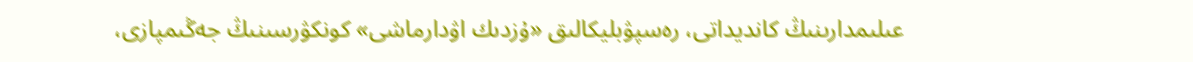عىلىمدارىنىڭ كانديداتى، رەسپۋبليكالىق «ۇزدىك اۋدارماشى» كونكۋرسىنىڭ جەڭىمپازى،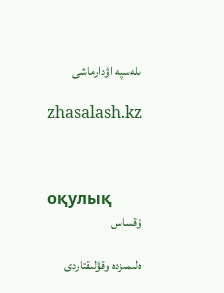ىلەسپە اۋدارماشى

zhasalash.kz



оқулық
ۇقساس

ەلىمىزدە وقۋلىقتاردى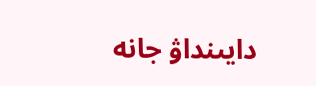دايىنداۋ جانە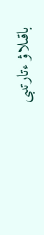باقىلاۋ ءتارتىبى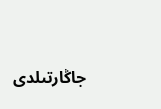جاڭارتىلدى